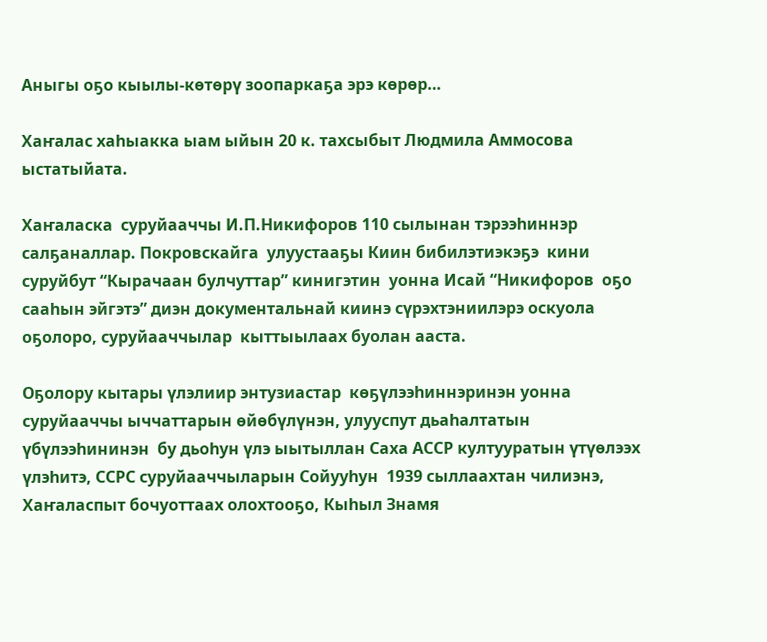Аныгы оҕо кыылы-көтөрү зоопаркаҕа эрэ көрөр…

Хаҥалас хаһыакка ыам ыйын 20 к. тахсыбыт Людмила Аммосова ыстатыйата.

Хаҥаласка  суруйааччы И.П.Никифоров 110 сылынан тэрээһиннэр салҕаналлар. Покровскайга  улуустааҕы Киин бибилэтиэкэҕэ  кини суруйбут “Кырачаан булчуттар” кинигэтин  уонна Исай “Никифоров  оҕо сааһын эйгэтэ” диэн документальнай киинэ сүрэхтэниилэрэ оскуола оҕолоро, суруйааччылар  кыттыылаах буолан ааста.

Оҕолору кытары үлэлиир энтузиастар  көҕүлээһиннэринэн уонна суруйааччы ыччаттарын өйөбүлүнэн, улууспут дьаһалтатын үбүлээһининэн  бу дьоһун үлэ ыытыллан Саха АССР култууратын үтүөлээх үлэһитэ, ССРС суруйааччыларын Сойууһун  1939 сыллаахтан чилиэнэ, Хаҥаласпыт бочуоттаах олохтооҕо, Кыһыл Знамя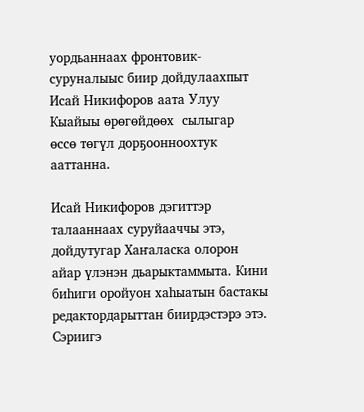уордьаннаах фронтовик-суруналыыс биир дойдулаахпыт Исай Никифоров аата Улуу Кыайыы өрөгөйдөөх  сылыгар  өссө төгүл дорҕоонноохтук ааттанна.

Исай Никифоров дэгиттэр талааннаах суруйааччы этэ, дойдутугар Хаҥаласка олорон  айар үлэнэн дьарыктаммыта. Кини биһиги оройуон хаһыатын бастакы редактордарыттан биирдэстэрэ этэ. Сэриигэ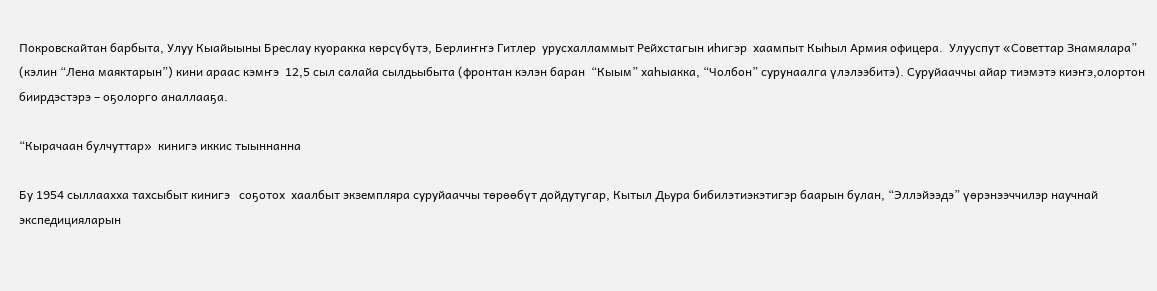Покровскайтан барбыта, Улуу Кыайыыны Бреслау куоракка көрсүбүтэ, Берлиҥҥэ Гитлер  урусхалламмыт Рейхстагын иһигэр  хаампыт Кыһыл Армия офицера.  Улууспут «Советтар Знамялара” (кэлин “Лена маяктарын”) кини араас кэмҥэ  12,5 сыл салайа сылдьыбыта (фронтан кэлэн баран  “Кыым” хаһыакка, “Чолбон” сурунаалга үлэлээбитэ). Суруйааччы айар тиэмэтэ киэҥэ,олортон биирдэстэрэ – оҕолорго аналлааҕа.

“Кырачаан булчуттар»  кинигэ иккис тыыннанна

Бу 1954 сыллаахха тахсыбыт кинигэ   соҕотох  хаалбыт экземпляра суруйааччы төрөөбүт дойдутугар, Кытыл Дьура бибилэтиэкэтигэр баарын булан, “Эллэйээдэ” үөрэнээччилэр научнай экспедицияларын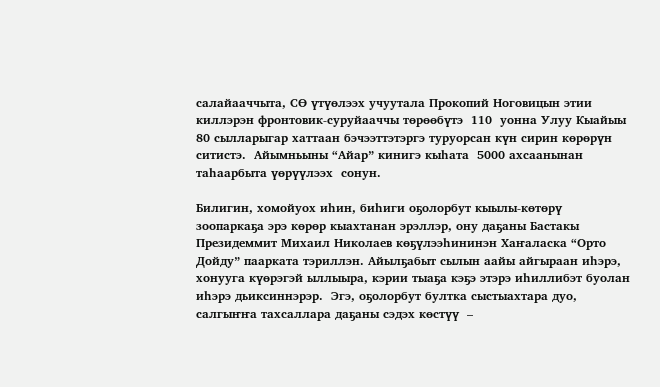салайааччыта, СӨ үтүөлээх учуутала Прокопий Ноговицын этии киллэрэн фронтовик-суруйааччы төрөөбүтэ  110  уонна Улуу Кыайыы 80 сылларыгар хаттаан бэчээттэтэргэ туруорсан күн сирин көрөрүн ситистэ.  Айымньыны “Айар” кинигэ кыһата  5000 ахсаанынан таһаарбыта үөрүүлээх  сонун.

Билигин, хомойуох иһин, биһиги оҕолорбут кыылы-көтөрү зоопаркаҕа эрэ көрөр кыахтанан эрэллэр, ону даҕаны Бастакы Президеммит Михаил Николаев көҕүлээһининэн Хаҥаласка “Орто Дойду” паарката тэриллэн. Айылҕабыт сылын аайы айгыраан иһэрэ, хонууга күөрэгэй ыллыыра, кэрии тыаҕа кэҕэ этэрэ иһиллибэт буолан иһэрэ дьиксиннэрэр.  Эгэ, оҕолорбут бултка сыстыахтара дуо, салгыҥҥа тахсаллара даҕаны сэдэх көстүү  –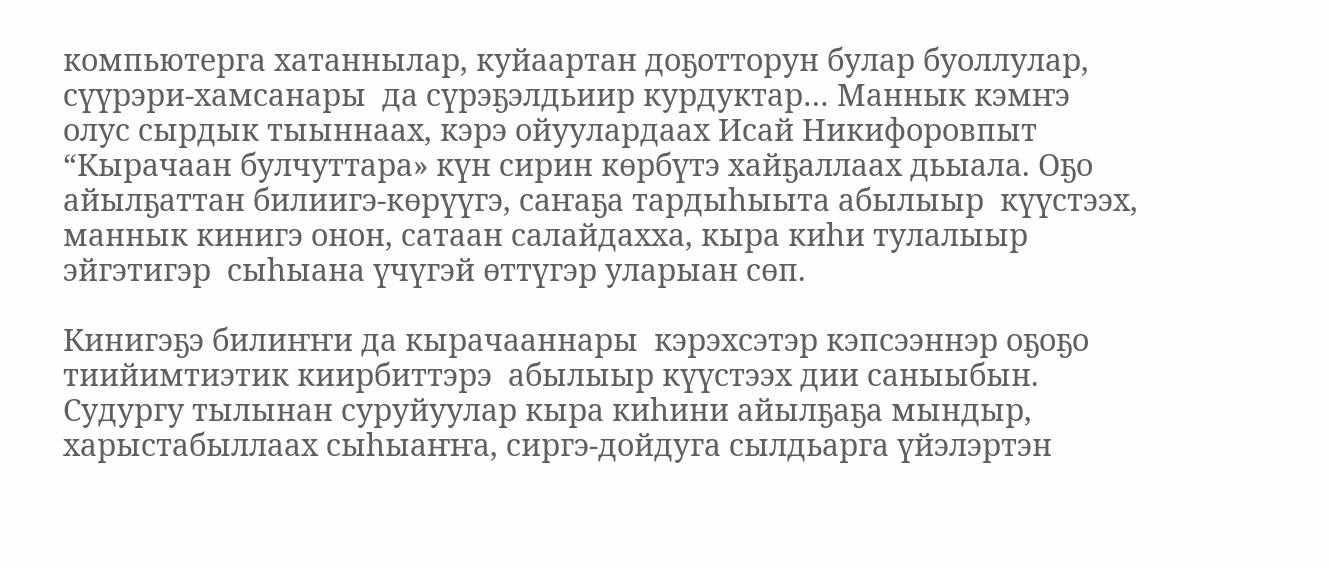компьютерга хатаннылар, куйаартан доҕотторун булар буоллулар, сүүрэри-хамсанары  да сүрэҕэлдьиир курдуктар… Маннык кэмҥэ  олус сырдык тыыннаах, кэрэ ойуулардаах Исай Никифоровпыт “Кырачаан булчуттара» күн сирин көрбүтэ хайҕаллаах дьыала. Оҕо айылҕаттан билиигэ-көрүүгэ, саҥаҕа тардыһыыта абылыыр  күүстээх, маннык кинигэ онон, сатаан салайдахха, кыра киһи тулалыыр эйгэтигэр  сыһыана үчүгэй өттүгэр уларыан сөп.

Кинигэҕэ билиҥҥи да кырачааннары  кэрэхсэтэр кэпсээннэр оҕоҕо тиийимтиэтик киирбиттэрэ  абылыыр күүстээх дии саныыбын. Судургу тылынан суруйуулар кыра киһини айылҕаҕа мындыр, харыстабыллаах сыһыаҥҥа, сиргэ-дойдуга сылдьарга үйэлэртэн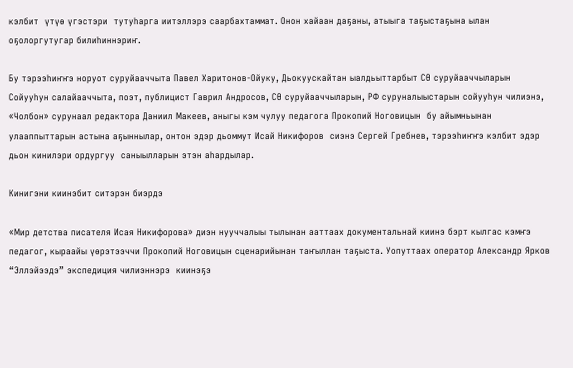кэлбит  үтүө үгэстэри  тутуһарга иитэллэрэ саарбахтаммат. Онон хайаан даҕаны, атыыга таҕыстаҕына ылан оҕолоргутугар билиһиннэриҥ.

Бу тэрээһиҥҥэ норуот суруйааччыта Павел Харитонов-Ойуку, Дьокуускайтан ыалдьыттарбыт СӨ суруйааччыларын Сойууһун салайааччыта, поэт, публицист Гаврил Андросов, СӨ суруйааччыларын, РФ суруналыыстарын сойууһун чилиэнэ, «Чолбон» сурунаал редактора Даниил Макеев, аныгы кэм чулуу педагога Прокопий Ноговицын  бу айымньынан улааппыттарын астына аҕыннылар, онтон эдэр дьоммут Исай Никифоров  сиэнэ Сергей Гребнев, тэрээһиҥҥэ кэлбит эдэр дьон кинилэри ордургуу  саныылларын этэн аһардылар.

Кинигэни киинэбит ситэрэн биэрдэ

«Мир детства писателя Исая Никифорова» диэн нууччалыы тылынан ааттаах документальнай киинэ бэрт кылгас кэмҥэ педагог, кыраайы үөрэтээччи Прокопий Ноговицын сценарийынан таҥыллан таҕыста. Уопуттаах оператор Александр Ярков “Эллэйээдэ” экспедиция чилиэннэрэ  киинэҕэ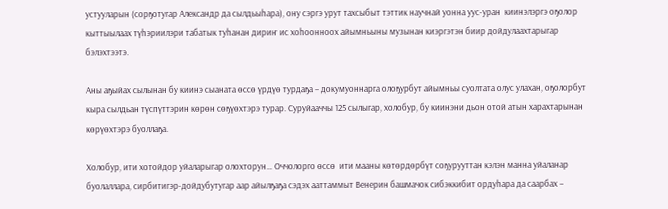устууларын (сорҕотугар Александр да сылдьыһара), ону сэргэ урут тахсыбыт тэттик научнай уонна уус-уран  киинэлэргэ оҕолор кыттыылаах түһэриилэри табатык туһанан дириҥ ис хоһоонноох айымньыны музынан киэргэтэн биир дойдулаахтарыгар  бэлэхтээтэ.

Аны аҕыйах сылынан бу киинэ сыаната өссө үрдүө турдаҕа – докумуоннарга олоҕурбут айымньы суолтата олус улахан, оҕолорбут кыра сылдьан түспүттэрин көрөн сөҕүөхтэрэ турар. Суруйааччы 125 сылыгар, холобур, бу киинэни дьон отой атын харахтарынан көрүөхтэрэ буоллаҕа.

Холобур, ити хотойдор уйаларыгар олохторун… Оччолорго өссө  ити мааны көтөрдөрбүт соҕурууттан кэлэн манна уйаланар буолаллара, сирбитигэр-дойдубутугар аар айылҕаҕа сэдэх ааттаммыт Венерин башмачок сибэккибит ордуһара да саарбах –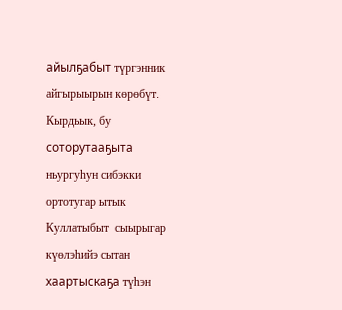айылҕабыт түргэнник айгырыырын көрөбүт. Кырдьык, бу соторутааҕыта ньургуһун сибэкки ортотугар ытык Куллатыбыт  сыырыгар  күөлэһийэ сытан   хаартыскаҕа түһэн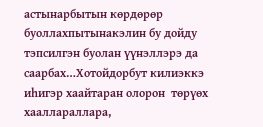астынарбытын көрдөрөр буоллахпытынакэлин бу дойду тэпсилгэн буолан үүнэллэрэ да саарбах…Хотойдорбут килиэккэ иһигэр хаайтаран олорон  төрүөх хааллараллара,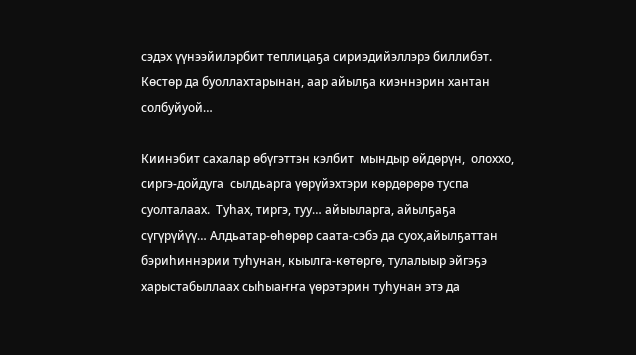сэдэх үүнээйилэрбит теплицаҕа сириэдийэллэрэ биллибэт. Көстөр да буоллахтарынан, аар айылҕа киэннэрин хантан солбуйуой…

Киинэбит сахалар өбүгэттэн кэлбит  мындыр өйдөрүн,  олоххо, сиргэ-дойдуга  сылдьарга үөрүйэхтэри көрдөрөрө туспа  суолталаах.  Туһах, тиргэ, туу… айыыларга, айылҕаҕа сүгүрүйүү… Алдьатар-өһөрөр саата-сэбэ да суох,айылҕаттан бэриһиннэрии туһунан, кыылга-көтөргө, тулалыыр эйгэҕэ харыстабыллаах сыһыаҥҥа үөрэтэрин туһунан этэ да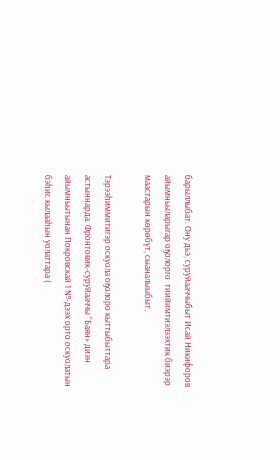барыллыбат. Ону дьэ, суруйааччыбыт Исай Никифоров айымньыларыгар оҕолорго  тиийимтиэлээхтик биэрэр маастарын көрөбүт, сыаналыыбыт.

Тэрээһиммитигэр оскуола оҕолоро кыттыбыттара астыннарда. Фронтовик-суруйааччы “Баян» диэн айымньытынан Покровскай 1 №-дээх орто оскуолатын бэһис кылааһын уолаттара (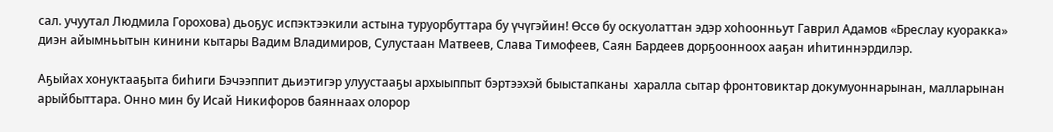сал. учуутал Людмила Горохова) дьоҕус испэктээкили астына туруорбуттара бу үчүгэйин! Өссө бу оскуолаттан эдэр хоһоонньут Гаврил Адамов «Бреслау куоракка» диэн айымньытын кинини кытары Вадим Владимиров, Сулустаан Матвеев, Слава Тимофеев, Саян Бардеев дорҕоонноох ааҕан иһитиннэрдилэр.

Аҕыйах хонуктааҕыта биһиги Бэчээппит дьиэтигэр улуустааҕы архыыппыт бэртээхэй быыстапканы  харалла сытар фронтовиктар докумуоннарынан, малларынан арыйбыттара. Онно мин бу Исай Никифоров баяннаах олорор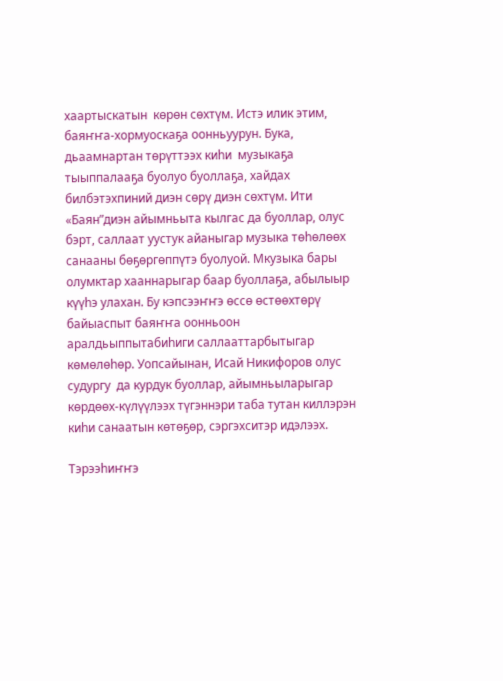хаартыскатын  көрөн сөхтүм. Истэ илик этим, баяҥҥа-хормуоскаҕа оонньуурун. Бука, дьаамнартан төрүттээх киһи  музыкаҕа тыыппалааҕа буолуо буоллаҕа, хайдах билбэтэхпиний диэн сөрү диэн сөхтүм. Ити «Баян”диэн айымньыта кылгас да буоллар, олус бэрт, саллаат уустук айаныгар музыка төһөлөөх санааны бөҕөргөппүтэ буолуой. Мкузыка бары олумктар хааннарыгар баар буоллаҕа, абылыыр күүһэ улахан. Бу кэпсээҥҥэ өссө өстөөхтөрү байыаспыт баяҥҥа оонньоон аралдьыппытабиһиги саллааттарбытыгар көмөлөһөр. Уопсайынан, Исай Никифоров олус судургу  да курдук буоллар, айымньыларыгар көрдөөх-күлүүлээх түгэннэри таба тутан киллэрэн  киһи санаатын көтөҕөр, сэргэхситэр идэлээх.

Тэрээһиҥҥэ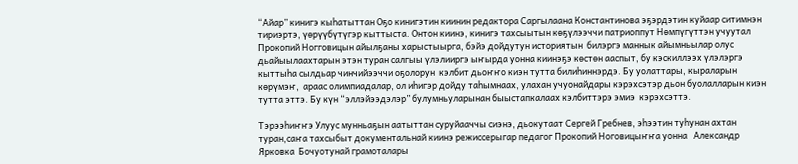“Айар” кинигэ кыһатыттан Оҕо кинигэтин киинин редактора Саргылаана Константинова эҕэрдэтин куйаар ситимнэн тириэртэ, үөрүүбүтүгэр кыттыста. Онтон киинэ, кинигэ тахсыытын көҕүлээччи патриоппут Нөмпүгүттэн учуутал Прокопий Ногговицын айылҕаны харыстыырга, бэйэ дойдутун историятын  билэргэ маннык айымньылар олус   дьайыылаахтарын этэн туран салгыы үлэлииргэ ыҥырда уонна киинэҕэ көстөн ааспыт, бу кэскиллээх үлэлэргэ кыттыһа сылдьар чинчийээччи оҕолорун  кэлбит дьоҥҥо киэн тутта билиһиннэрдэ. Бу уолаттары, кыраларын көрүмэҥ,  араас олимпиадалар, ол иһигэр дойду таһымнаах, улахан учуонайдары кэрэхсэтэр дьон буолалларын киэн тутта эттэ. Бу күн “эллэйээдэлэр” булумньуларынан быыстапкалаах кэлбиттэрэ эмиэ  кэрэхсэттэ.

Тэрээһиҥҥэ Улуус мунньаҕын аатыттан суруйааччы сиэнэ, дьокутаат Сергей Гребнев, эһээтин туһунан ахтан туран,саҥа тахсыбыт документальнай киинэ режиссерыгар педагог Прокопий Ноговицыҥҥа уонна   Александр Ярковка  Бочуотунай грамоталары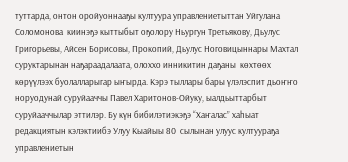туттарда, онтон оройуоннааҕы култуура управлениетыттан Уйгулана Соломонова  киинэҕэ кыттыбыт оҕолору Ньургун Третьякову, Дьулус Григорьевы, Айсен Борисовы, Прокопий, Дьулус Ноговицыннары Махтал суруктарынан наҕараадалаата, олоххо инникитин даҕаны  көхтөөх көрүүлээх буолалларыгар ыҥырда. Кэрэ тыллары бары үлэлэспит дьоҥҥо норуодунай суруйааччы Павел Харитонов-Ойуку, ыалдьыттарбыт  суруйааччылар эттилэр. Бу күн бибилэтиэкэҕэ “Хаҥалас” хаһыат редакциятын кэлэктиибэ Улуу Кыайыы 80  сылынан улуус култуураҕа управлениетын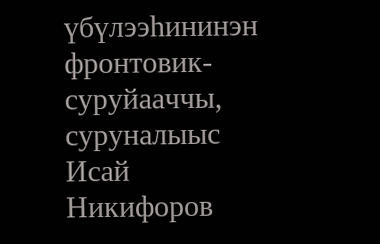үбүлээһининэн фронтовик-суруйааччы, суруналыыс  Исай Никифоров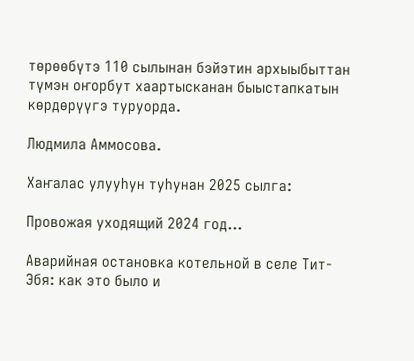төрөөбүтэ 110 сылынан бэйэтин архыыбыттан түмэн оҥорбут хаартысканан быыстапкатын  көрдөрүүгэ туруорда.

Людмила Аммосова.

Хаҥалас улууһун туһунан 2025 сылга:

Провожая уходящий 2024 год…

Аварийная остановка котельной в селе Тит-Эбя: как это было и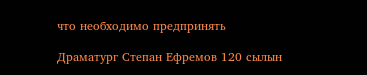что необходимо предпринять

Драматург Степан Ефремов 120 сылын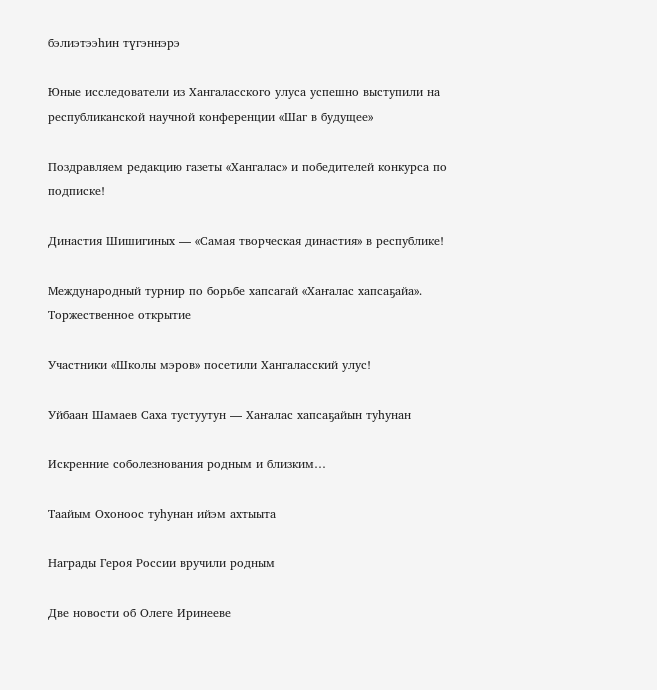бэлиэтээһин түгэннэрэ

Юные исследователи из Хангаласского улуса успешно выступили на республиканской научной конференции «Шаг в будущее»

Поздравляем редакцию газеты «Хангалас» и победителей конкурса по подписке!

Династия Шишигиных — «Самая творческая династия» в республике!

Международный турнир по борьбе хапсагай «Хаҥалас хапсаҕайа». Торжественное открытие

Участники «Школы мэров» посетили Хангаласский улус!

Уйбаан Шамаев Саха тустуутун — Хаҥалас хапсаҕайын туһунан

Искренние соболезнования родным и близким…

Таайым Охоноос туһунан ийэм ахтыыта

Награды Героя России вручили родным

Две новости об Олеге Иринееве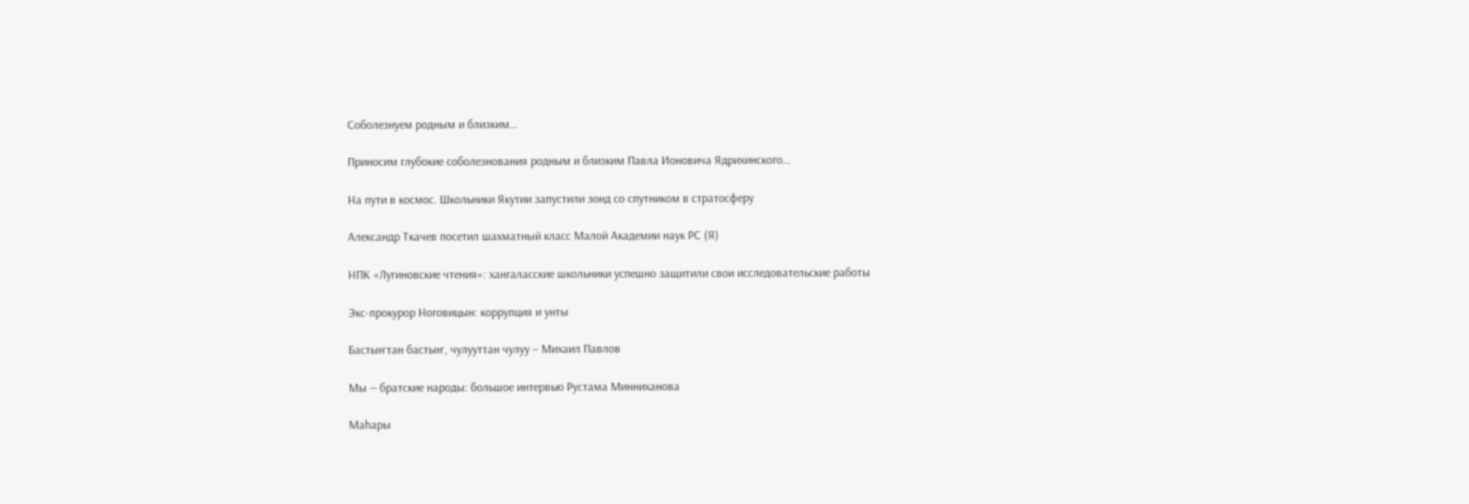Соболезнуем родным и близким…

Приносим глубокие соболезнования родным и близким Павла Ионовича Ядрихинского…

На пути в космос. Школьники Якутии запустили зонд со спутником в стратосферу

Александр Ткачев посетил шахматный класс Малой Академии наук РС (Я)

НПК «Лугиновские чтения»: хангаласские школьники успешно защитили свои исследовательские работы

Экс-прокурор Ноговицын: коррупция и унты

Бастыҥтан бастыҥ, чулууттан чулуу – Михаил Павлов

Мы — братские народы: большое интервью Рустама Минниханова

Маһары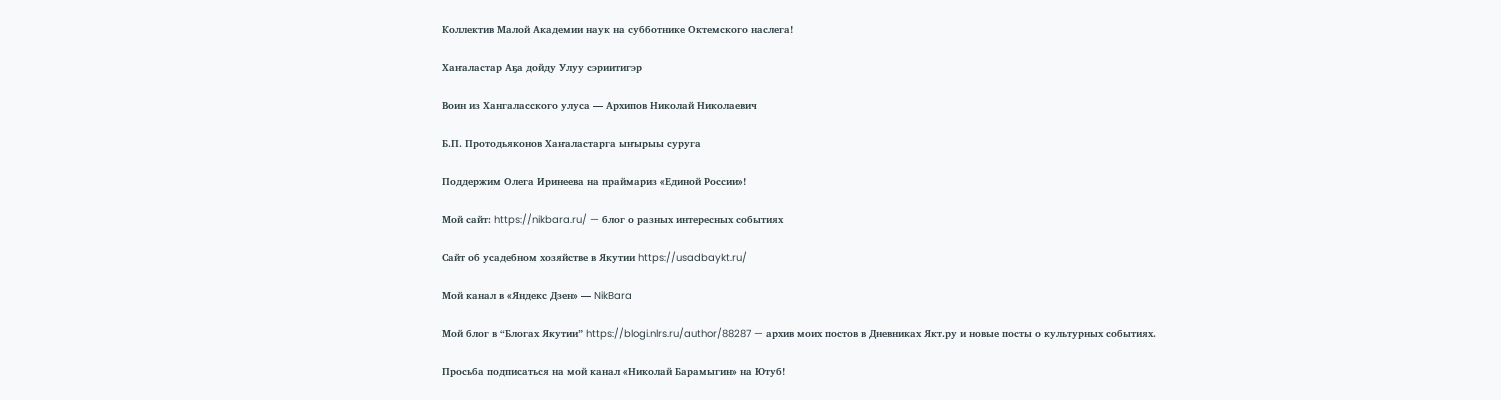Коллектив Малой Академии наук на субботнике Октемского наслега!

Хаҥаластар Аҕа дойду Улуу сэриитигэр

Воин из Хангаласского улуса — Архипов Николай Николаевич

Б.П. Протодьяконов Хаҥаластарга ыҥырыы суруга

Поддержим Олега Иринеева на праймариз «Единой России»!

Мой сайт: https://nikbara.ru/ — блог о разных интересных событиях

Сайт об усадебном хозяйстве в Якутии https://usadbaykt.ru/

Мой канал в «Яндекс Дзен» — NikBara

Мой блог в “Блогах Якутии” https://blogi.nlrs.ru/author/88287 — архив моих постов в Дневниках Якт.ру и новые посты о культурных событиях.

Просьба подписаться на мой канал «Николай Барамыгин» на Ютуб!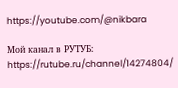https://youtube.com/@nikbara

Мой канал в РУТУБ: https://rutube.ru/channel/14274804/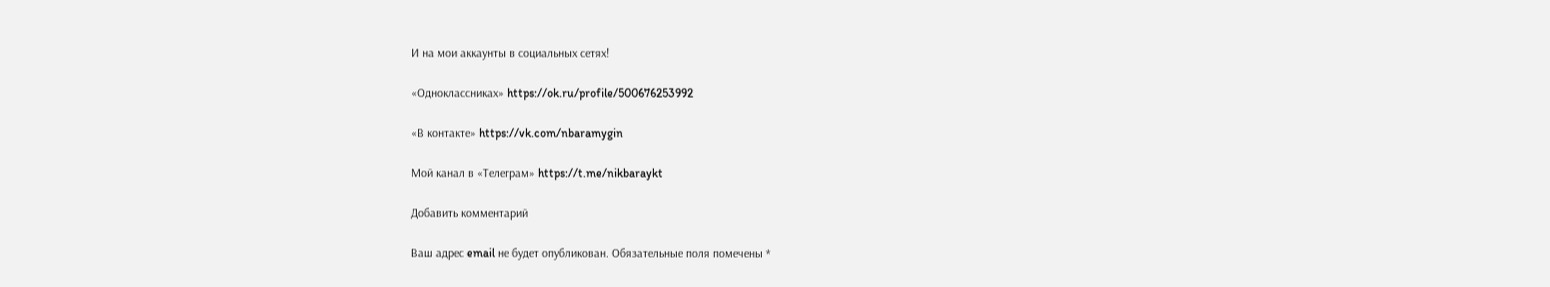И на мои аккаунты в социальных сетях!

«Одноклассниках» https://ok.ru/profile/500676253992

«В контакте» https://vk.com/nbaramygin

Мой канал в «Телеграм» https://t.me/nikbaraykt

Добавить комментарий

Ваш адрес email не будет опубликован. Обязательные поля помечены *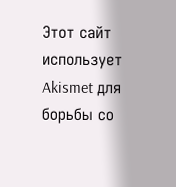Этот сайт использует Akismet для борьбы со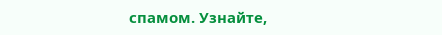спамом. Узнайте,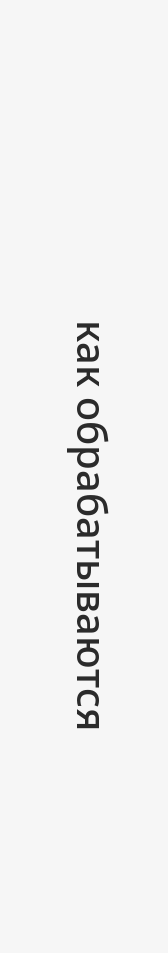как обрабатываются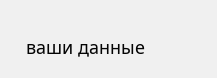ваши данные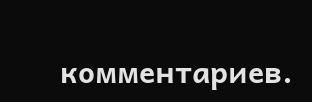комментариев.